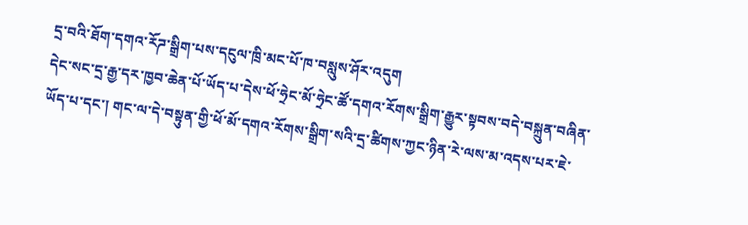དྲ་བའི་ཐོག་དགའ་རོཌ་སྒྲིག་པས་དངུལ་ཁྲི་མང་པོ་ཁ་བསླུས་ཤོར་འདུག
དེང་སང་དྲ་རྒྱ་དར་ཁྱབ་ཆེན་པོ་ཡོད་པ་དེས་ཕོ་ཧྲེང་མོ་ཧྲེང་ཚོ་དགའ་རོགས་སྒྲིག་རྒྱུར་སྟབས་བདེ་བསྐྲུན་བཞིན་ཡོད་པ་དང་། གང་ལ་དེ་བསྟུན་གྱི་ཕོ་མོ་དགའ་རོགས་སྒྲིག་སའི་དྲ་ཚིགས་ཀྱང་ཉིན་རེ་ལས་མ་འདས་པར་ཇེ་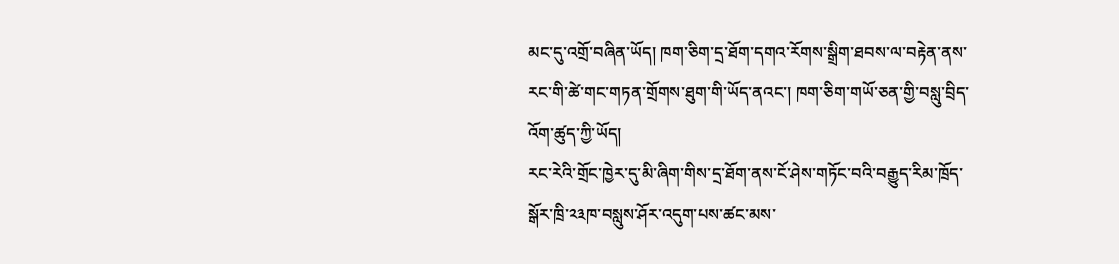མང་དུ་འགྲོ་བཞིན་ཡོད། ཁག་ཅིག་དྲ་ཐོག་དགའ་རོགས་སྒྲིག་ཐབས་ལ་བརྟེན་ནས་རང་གི་ཚེ་གང་གཏན་གྲོགས་ཐུག་གི་ཡོད་ནའང་། ཁག་ཅིག་གཡོ་ཅན་གྱི་བསླུ་བྲིད་འོག་ཚུད་ཀྱི་ཡོད།
རང་རེའི་གྲོང་ཁྱེར་དུ་མི་ཞིག་གིས་དྲ་ཐོག་ནས་ངོ་ཤེས་གཏོང་བའི་བརྒྱུད་རིམ་ཁྲོད་སྒོར་ཁྲི་༢༣ཁ་བསླུས་ཤོར་འདུག་པས་ཚང་མས་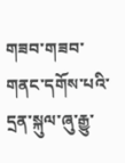གཟབ་གཟབ་གནང་དགོས་པའི་དྲན་སྐུལ་ཞུ་རྒྱུ་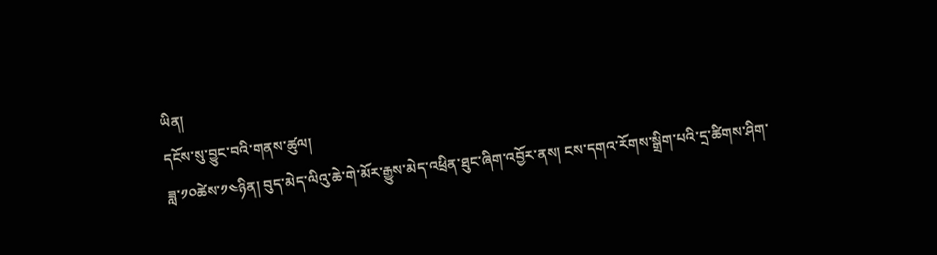ཡིན།
དངོས་སུ་བྱུང་བའི་གནས་ཚུལ།
ཟླ་༡༠ཚེས་༡༤ཉིན། བུད་མེད་ལིའུ་ཆེ་གེ་མོར་རྒྱུས་མེད་འཕྲིན་ཐུང་ཞིག་འབྱོར་ནས། ངས་དགའ་རོགས་སྒྲིག་པའི་དྲ་ཚིགས་ཤིག་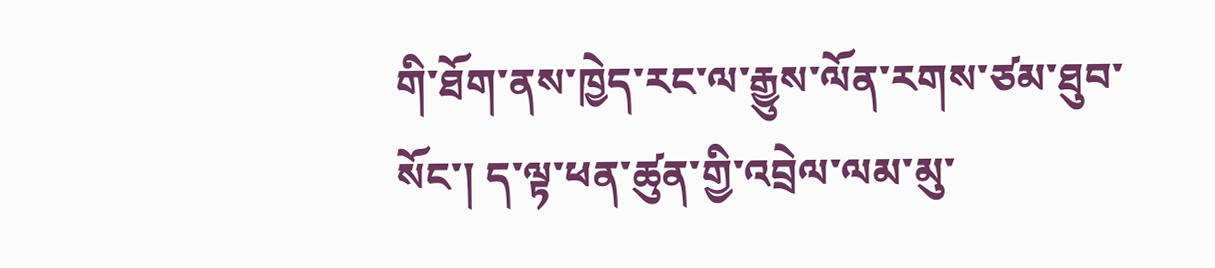གི་ཐོག་ནས་ཁྱེད་རང་ལ་རྒྱུས་ལོན་རགས་ཙམ་ཐུབ་སོང་། ད་ལྟ་ཕན་ཚུན་གྱི་འབྲེལ་ལམ་མུ་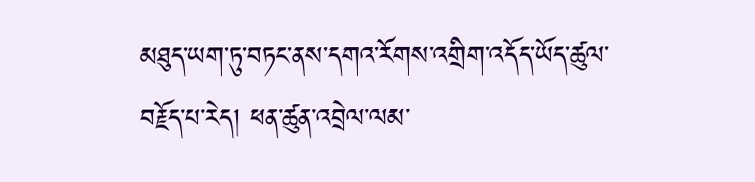མཐུད་ཡག་ཏུ་བཏང་ནས་དགའ་རོགས་འགྲིག་འདོད་ཡོད་ཚུལ་བརྗོད་པ་རེད། ཕན་ཚུན་འབྲེལ་ལམ་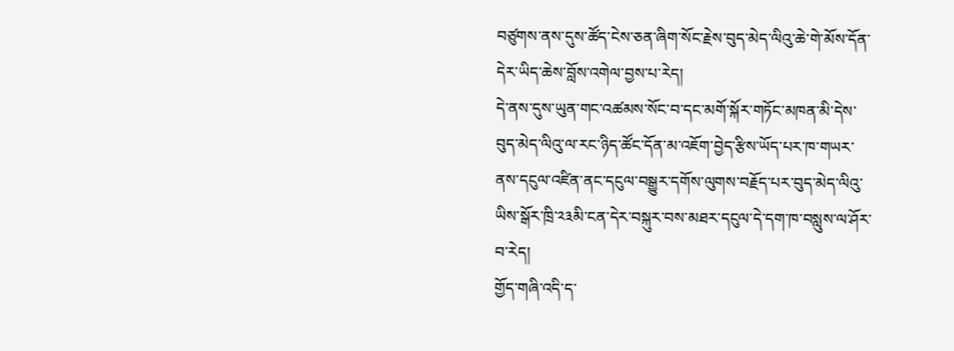བཙུགས་ནས་དུས་ཚོད་ངེས་ཅན་ཞིག་སོང་རྗེས་བུད་མེད་ལིའུ་ཆེ་གེ་མོས་དོན་དེར་ཡིད་ཆེས་བློས་འགེལ་བྱས་པ་རེད།
དེ་ནས་དུས་ཡུན་གང་འཚམས་སོང་བ་དང་མགོ་སྐོར་གཏོང་མཁན་མི་དེས་བུད་མེད་ལིའུ་ལ་རང་ཉིད་ཚོང་དོན་མ་འཇོག་བྱེད་རྩིས་ཡོད་པར་ཁ་གཡར་ནས་དངུལ་འཛིན་ནང་དངུལ་བསྒྱུར་དགོས་ལུགས་བརྗོད་པར་བུད་མེད་ལིའུ་ཡིས་སྒོར་ཁྲི་༢༣མི་ངན་དེར་བསྐུར་བས་མཐར་དངུལ་དེ་དག་ཁ་བསླུས་ལ་ཤོར་བ་རེད།
གྱོད་གཞི་འདི་ད་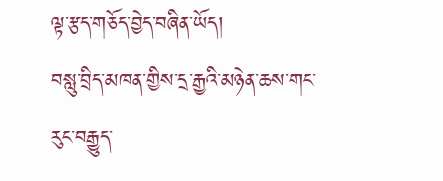ལྟ་རྩད་གཅོད་བྱེད་བཞིན་ཡོད།
བསླུ་བྲིད་མཁན་གྱིས་དྲ་རྒྱའི་མཉེན་ཆས་གང་རུང་བརྒྱུད་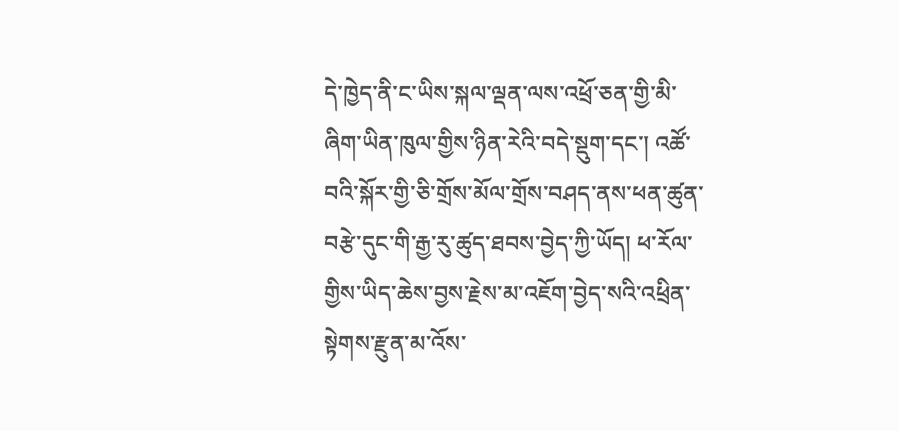དེ་ཁྱེད་ནི་ང་ཡིས་སྐལ་ལྡན་ལས་འཕྲོ་ཅན་གྱི་མི་ཞིག་ཡིན་ཁུལ་གྱིས་ཉིན་རེའི་བདེ་སྡུག་དང་། འཚོ་བའི་སྐོར་གྱི་ཅི་གྲོས་མོལ་གྲོས་བཤད་ནས་ཕན་ཚུན་བརྩེ་དུང་གི་རྒྱ་རུ་ཚུད་ཐབས་བྱེད་ཀྱི་ཡོད། ཕ་རོལ་གྱིས་ཡིད་ཆེས་བྱས་རྗེས་མ་འཇོག་བྱེད་སའི་འཕྲིན་སྟེགས་རྫུན་མ་འོས་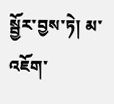སྦྱོར་བྱས་ཏེ། མ་འཇོག་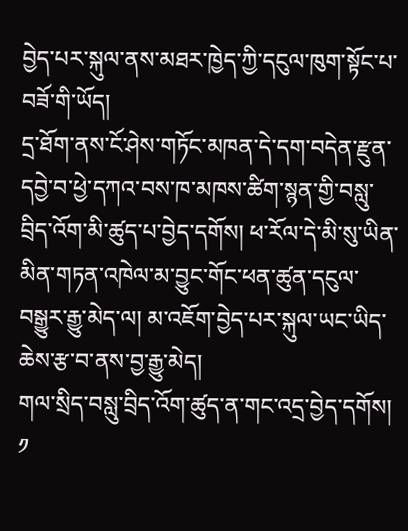བྱེད་པར་སྐུལ་ནས་མཐར་ཁྱེད་ཀྱི་དངུལ་ཁུག་སྟོང་པ་བཟོ་གི་ཡོད།
དྲ་ཐོག་ནས་ངོ་ཤེས་གཏོང་མཁན་དེ་དག་བདེན་རྫུན་དབྱེ་བ་ཕྱེ་དཀའ་བས་ཁ་མཁས་ཚིག་སྙན་གྱི་བསླུ་བྲིད་འོག་མི་ཚུད་པ་བྱེད་དགོས། ཕ་རོལ་དེ་མི་སུ་ཡིན་མིན་གཏན་འཁེལ་མ་བྱུང་གོང་ཕན་ཚུན་དངུལ་བསྒྱུར་རྒྱུ་མེད་ལ། མ་འཇོག་བྱེད་པར་སྐུལ་ཡང་ཡིད་ཆེས་རྩ་བ་ནས་བྱ་རྒྱུ་མེད།
གལ་སྲིད་བསླུ་བྲིད་འོག་ཚུད་ན་གང་འདྲ་བྱེད་དགོས།
༡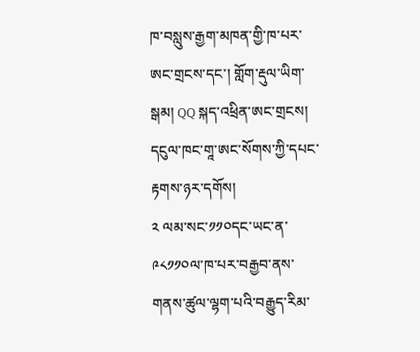ཁ་བསླུས་རྒྱག་མཁན་གྱི་ཁ་པར་ཨང་གྲངས་དང་། གློག་རྡུལ་ཡིག་སྒམ། QQ སྐད་འཕྲིན་ཨང་གྲངས། དངུལ་ཁང་གཱ་ཨང་སོགས་ཀྱི་དཔང་རྟགས་ཉར་དགོས།
༢ ལམ་སང་༡༡༠དང་ཡང་ན་༩༨༡༡༠ལ་ཁ་པར་བརྒྱབ་ནས་གནས་ཚུལ་ལྷག་པའི་བརྒྱུད་རིམ་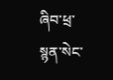ཞིབ་ཕྲ་སྙན་སེང་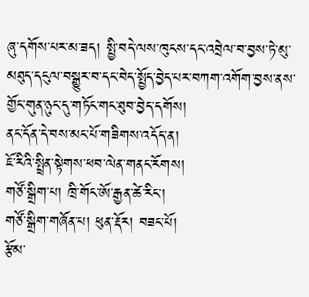ཞུ་དགོས་པར་མ་ཟད། སྤྱི་བདེ་ལས་ཁུངས་དང་འབྲེལ་བ་བྱས་ཏེ་མུ་མཐུད་དངུལ་བསྒྱུར་བ་དང་བེད་སྤྱོད་བྱེད་པར་བཀག་འགོག་བྱས་ནས་གྱོང་གུན་ཉུང་དུ་གཏོང་གང་ཐུབ་བྱེད་དགོས།
ནང་དོན་དེ་བས་མང་པོ་གཟིགས་འདོད་ན།
ཇོ་རིའི་སྤྲིན་སྟེགས་ཕབ་ལེན་གནང་རོགས།
གཙོ་སྒྲིག་པ། ཁྲི་གོང་ཨོ་རྒྱན་ཚེ་རིང་།
གཙོ་སྒྲིག་གཞོན་པ། ཕུན་རྡོར། བཟང་པོ།
རྩོམ་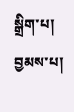སྒྲིག་པ། བྱམས་པ།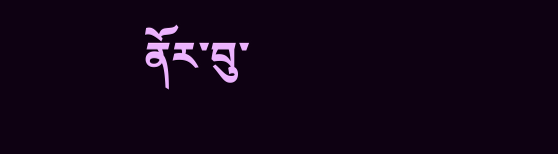ནོར་བུ་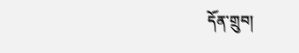དོན་གྲུབ།